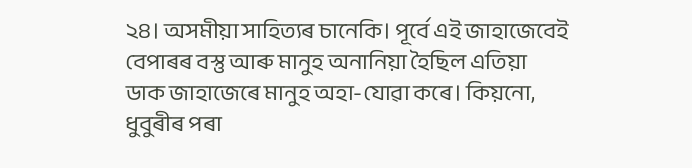২৪। অসমীয়া সাহিত্যৰ চানেকি। পূৰ্বে এই জাহাজেবেই বেপাৰৰ বস্তু আৰু মানুহ অনানিয়া হৈছিল এতিয়া ডাক জাহাজেৰে মানুহ অহা-যোৱা কৰে। কিয়নো, ধুবুৰীৰ পৰা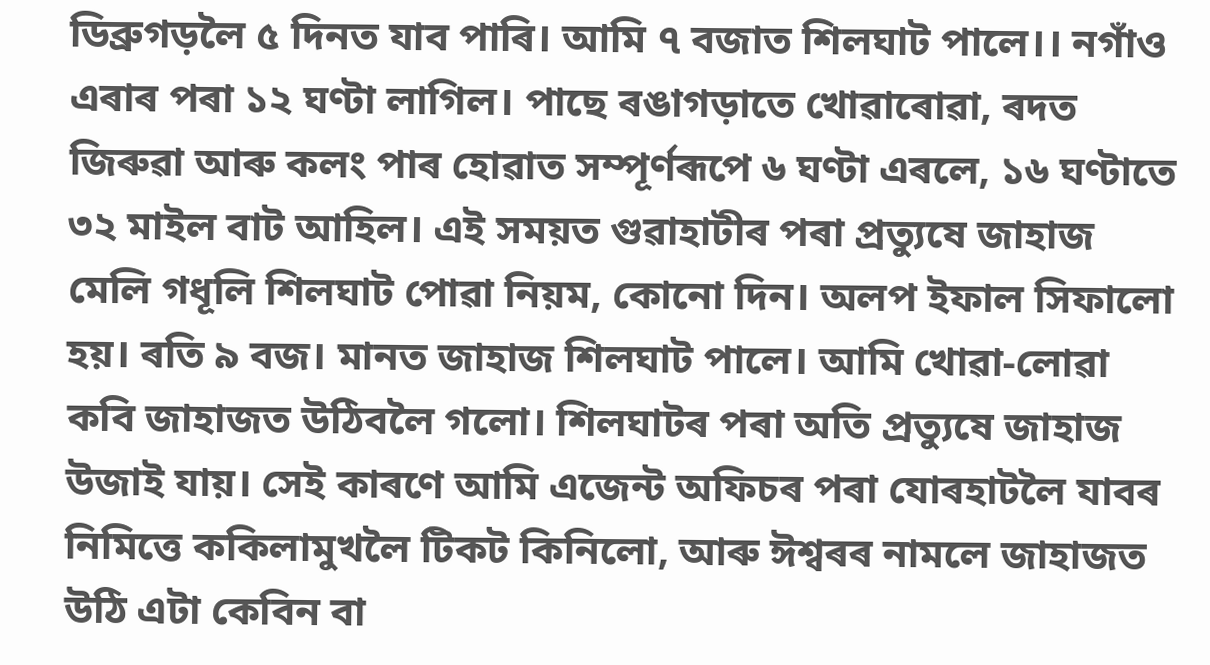ডিব্ৰুগড়লৈ ৫ দিনত যাব পাৰি। আমি ৭ বজাত শিলঘাট পালে।। নগাঁও এৰাৰ পৰা ১২ ঘণ্টা লাগিল। পাছে ৰঙাগড়াতে খোৱাৰোৱা, ৰদত জিৰুৱা আৰু কলং পাৰ হোৱাত সম্পূৰ্ণৰূপে ৬ ঘণ্টা এৰলে, ১৬ ঘণ্টাতে ৩২ মাইল বাট আহিল। এই সময়ত গুৱাহাটীৰ পৰা প্ৰত্যুষে জাহাজ মেলি গধূলি শিলঘাট পোৱা নিয়ম, কোনো দিন। অলপ ইফাল সিফালো হয়। ৰতি ৯ বজ। মানত জাহাজ শিলঘাট পালে। আমি খোৱা-লোৱা কবি জাহাজত উঠিবলৈ গলো। শিলঘাটৰ পৰা অতি প্ৰত্যুষে জাহাজ উজাই যায়। সেই কাৰণে আমি এজেন্ট অফিচৰ পৰা যোৰহাটলৈ যাবৰ নিমিত্তে ককিলামুখলৈ টিকট কিনিলো, আৰু ঈশ্বৰৰ নামলে জাহাজত উঠি এটা কেবিন বা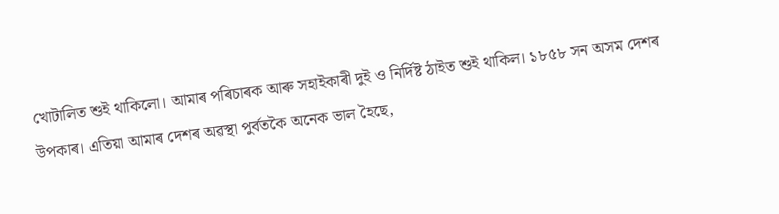খোটালিত শুই থাকিলো। আমাৰ পৰিচাৰক আৰু সহাইকাৰী দুই ও নিৰ্দিষ্ট ঠাইত শুই থাকিল। ১৮৫৮ সন অসম দেশৰ উপকাৰ। এতিয়া আমাৰ দেশৰ অৱস্থা পুৰ্বতকৈ অনেক ভাল হৈছে,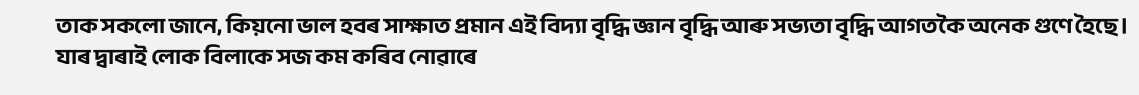তাক সকলো জানে, কিয়নো ভাল হবৰ সাক্ষাত প্ৰমান এই বিদ্যা বৃদ্ধি জ্ঞান বৃদ্ধি আৰু সভ্যতা বৃদ্ধি আগতকৈ অনেক গুণে হৈছে। যাৰ দ্বাৰাই লোক বিলাকে সজ কম কৰিব নোৱাৰে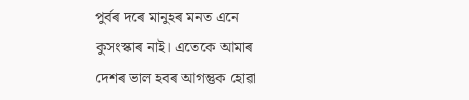পুৰ্বৰ দৰে মানুহৰ মনত এনে কুসংস্কাৰ নাই। এতেকে আমাৰ দেশৰ ভাল হবৰ আগন্তুক হোৱা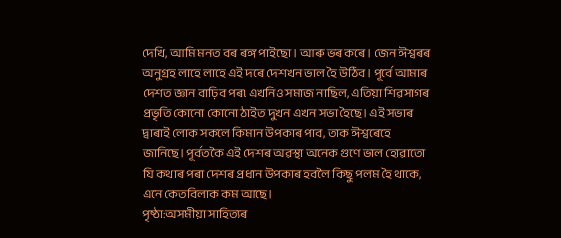দেখি, আমি মনত বৰ ৰঙ্গ পাইছো। আৰু ভৰ কৰে। জেন ঈশ্বৰৰ অনুগ্ৰহ লাহে লাহে এই দৰে দেশখন ভাল হৈ উঠিব। পূৰ্বে আমাৰ দেশত জ্ঞান বাঢ়িব পৰ৷ এখনিও সমাজ নাছিল, এতিয়া শিৱসাগৰ প্ৰভৃতি কোনো কোনো ঠাইত দুখন এখন সভা হৈছে। এই সভাৰ দ্বাৰাই লোক সকলে কিমান উপকাৰ পাব, তাক ঈশ্বৰেহে জানিছে। পূৰ্বতকৈ এই দেশৰ অৱস্থা অনেক গুণে ভাল হোৱাতো যি কথাৰ পৰা দেশৰ প্ৰধান উপকাৰ হবলৈ কিছু পলম হৈ থাকে, এনে কেতবিলাক কম আছে।
পৃষ্ঠা:অসমীয়া সাহিত্যৰ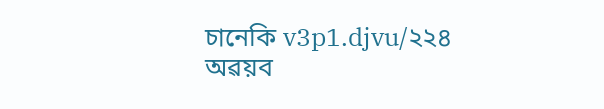চানেকি v3p1.djvu/২২৪
অৱয়ব